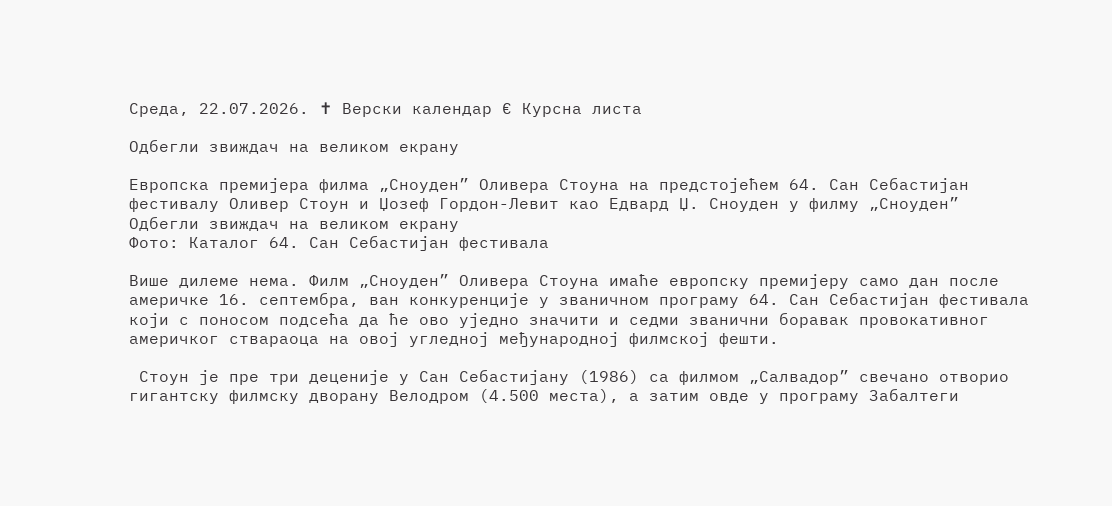Среда, 22.07.2026. ✝ Верски календар € Курсна листа

Одбегли звиждач на великом екрану

Европска премијера филма „Сноуден” Оливера Стоуна на предстојећем 64. Сан Себастијан фестивалу Оливер Стоун и Џозеф Гордон-Левит као Едвард Џ. Сноуден у филму „Сноуден”
Одбегли звиждач на великом екрану
Фото: Каталог 64. Сан Себастијан фестивала

Више дилеме нема. Филм „Сноуден” Оливера Стоуна имаће европску премијеру само дан после америчке 16. септембра, ван конкуренције у званичном програму 64. Сан Себастијан фестивала који с поносом подсећа да ће ово уједно значити и седми званични боравак провокативног америчког ствараоца на овој угледној међународној филмској фешти.

 Стоун је пре три деценије у Сан Себастијану (1986) са филмом „Салвадор” свечано отворио гигантску филмску дворану Велодром (4.500 места), а затим овде у програму Забалтеги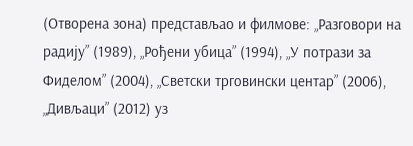(Отворена зона) представљао и филмове: „Разговори на радију” (1989), „Рођени убица” (1994), „У потрази за Фиделом” (2004), „Светски трговински центар” (2006), „Дивљаци” (2012) уз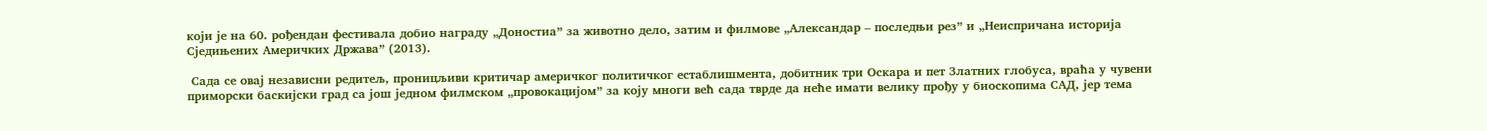који је на 60. рођендан фестивала добио награду „Доностиа” за животно дело, затим и филмове „Александар – последњи рез” и „Неиспричана историја Сједињених Америчких Држава” (2013).

 Сада се овај независни редитељ, проницљиви критичар америчког политичког естаблишмента, добитник три Оскара и пет Златних глобуса, враћа у чувени приморски баскијски град са још једном филмском „провокацијом” за коју многи већ сада тврде да неће имати велику прођу у биоскопима САД, јер тема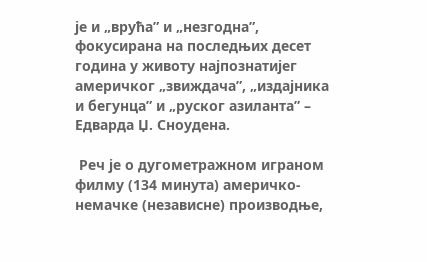је и „врућа” и „незгодна”, фокусирана на последњих десет година у животу најпознатијег америчког „звиждача”, „издајника и бегунца” и „руског азиланта” – Едварда Џ. Сноудена.

 Реч је о дугометражном играном филму (134 минута) америчко-немачке (независне) производње,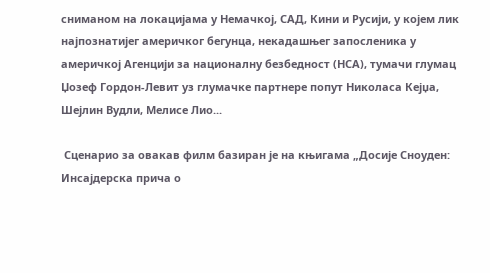сниманом на локацијама у Немачкој, САД, Кини и Русији, у којем лик најпознатијег америчког бегунца, некадашњег запосленика у америчкој Агенцији за националну безбедност (НСА), тумачи глумац Џозеф Гордон-Левит уз глумачке партнере попут Николаса Кејџа, Шејлин Вудли, Мелисе Лио...

 Сценарио за овакав филм базиран је на књигама „Досије Сноуден: Инсајдерска прича о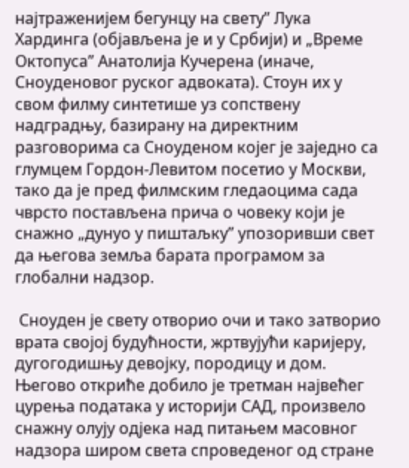најтраженијем бегунцу на свету” Лука Хардинга (објављена је и у Србији) и „Време Октопуса” Анатолија Кучерена (иначе, Сноуденовог руског адвоката). Стоун их у свом филму синтетише уз сопствену надградњу, базирану на директним разговорима са Сноуденом којег је заједно са глумцем Гордон-Левитом посетио у Москви, тако да је пред филмским гледаоцима сада чврсто постављена прича о човеку који је снажно „дунуо у пиштаљку” упозоривши свет да његова земља барата програмом за глобални надзор.

 Сноуден је свету отворио очи и тако затворио врата својој будућности, жртвујући каријеру, дугогодишњу девојку, породицу и дом. Његово откриће добило је третман највећег цурења података у историји САД, произвело снажну олују одјека над питањем масовног надзора широм света спроведеног од стране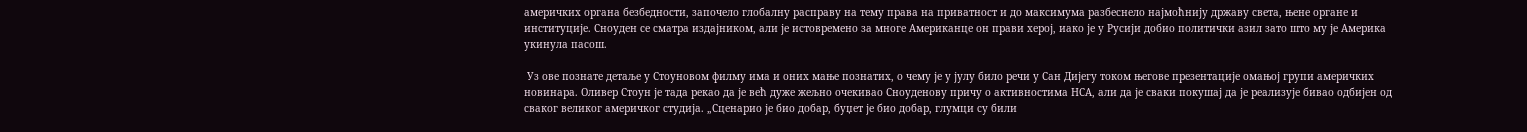америчких органа безбедности, започело глобалну расправу на тему права на приватност и до максимума разбеснело најмоћнију државу света, њене органе и институције. Сноуден се сматра издајником, али је истовремено за многе Американце он прави херој, иако је у Русији добио политички азил зато што му је Америка укинула пасош.

 Уз ове познате детаље у Стоуновом филму има и оних мање познатих, о чему је у јулу било речи у Сан Дијегу током његове презентације омањој групи америчких новинара. Оливер Стоун је тада рекао да је већ дуже жељно очекивао Сноуденову причу о активностима НСА, али да је сваки покушај да је реализује бивао одбијен од сваког великог америчког студија. „Сценарио је био добар, буџет је био добар, глумци су били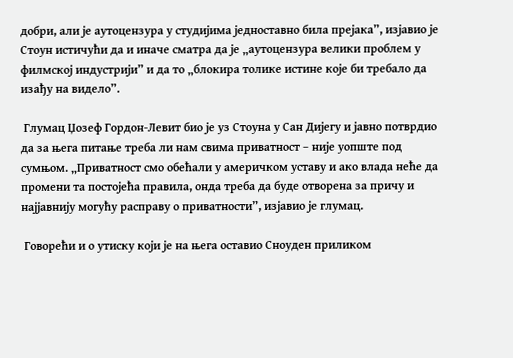добри, али је аутоцензура у студијима једноставно била прејака”, изјавио је Стоун истичући да и иначе сматра да је „аутоцензура велики проблем у филмској индустрији” и да то „блокира толике истине које би требало да изађу на видело”.

 Глумац Џозеф Гордон-Левит био је уз Стоуна у Сан Дијегу и јавно потврдио да за њега питање треба ли нам свима приватност – није уопште под сумњом. „Приватност смо обећали у америчком уставу и ако влада неће да промени та постојећа правила, онда треба да буде отворена за причу и најјавнију могућу расправу о приватности”, изјавио је глумац.

 Говорећи и о утиску који је на њега оставио Сноуден приликом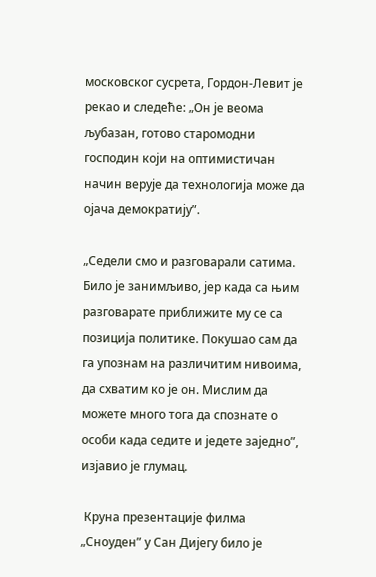московског сусрета, Гордон-Левит је рекао и следеће: „Он је веома љубазан, готово старомодни господин који на оптимистичан начин верује да технологија може да ојача демократију”.

„Седели смо и разговарали сатима. Било је занимљиво, јер када са њим разговарате приближите му се са позиција политике. Покушао сам да га упознам на различитим нивоима, да схватим ко је он. Мислим да можете много тога да спознате о особи када седите и једете заједно”, изјавио је глумац.

 Круна презентације филма „Сноуден” у Сан Дијегу било је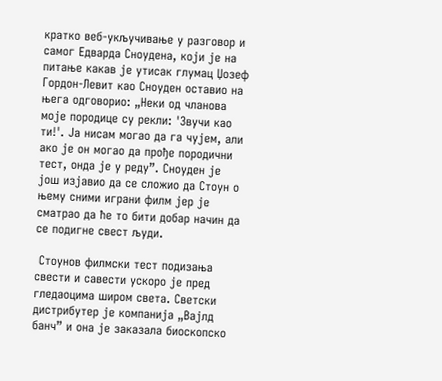кратко веб-укључивање у разговор и самог Едварда Сноудена, који је на питање какав је утисак глумац Џозеф Гордон-Левит као Сноуден оставио на њега одговорио: „Неки од чланова моје породице су рекли: 'Звучи као ти!'. Ја нисам могао да га чујем, али ако је он могао да прође породични тест, онда је у реду”. Сноуден је још изјавио да се сложио да Стоун о њему сними играни филм јер је сматрао да ће то бити добар начин да се подигне свест људи.

 Стоунов филмски тест подизања свести и савести ускоро је пред гледаоцима широм света. Светски дистрибутер је компанија „Вајлд банч” и она је заказала биоскопско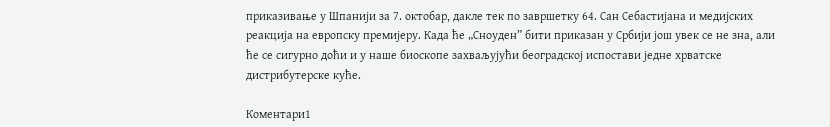приказивање у Шпанији за 7. октобар, дакле тек по завршетку 64. Сан Себастијана и медијских реакција на европску премијеру. Када ће „Сноуден” бити приказан у Србији још увек се не зна, али ће се сигурно доћи и у наше биоскопе захваљујући београдској испостави једне хрватске дистрибутерске куће.

Коментари1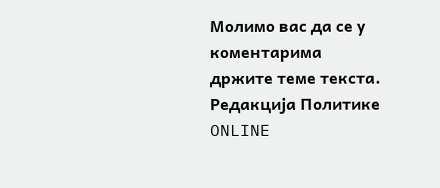Молимо вас да се у коментарима држите теме текста. Редакција Политике ONLINE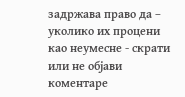задржава право да – уколико их процени као неумесне - скрати или не објави коментаре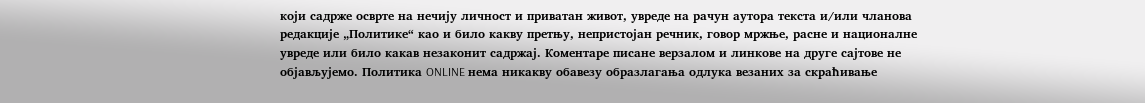који садрже осврте на нечију личност и приватан живот, увреде на рачун аутора текста и/или чланова редакције „Политике“ као и било какву претњу, непристојан речник, говор мржње, расне и националне увреде или било какав незаконит садржај. Коментаре писане верзалом и линкове на друге сајтове не објављујемо. Политика ONLINE нема никакву обавезу образлагања одлука везаних за скраћивање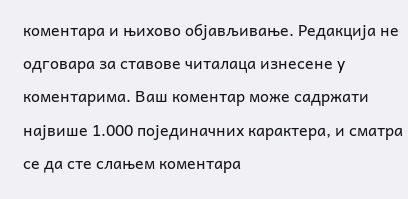коментара и њихово објављивање. Редакција не одговара за ставове читалаца изнесене у коментарима. Ваш коментар може садржати највише 1.000 појединачних карактера, и сматра се да сте слањем коментара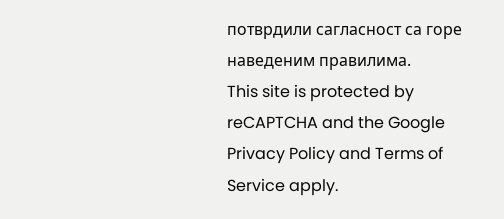потврдили сагласност са горе наведеним правилима.
This site is protected by reCAPTCHA and the Google Privacy Policy and Terms of Service apply.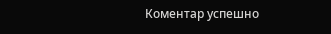Комeнтар успeшно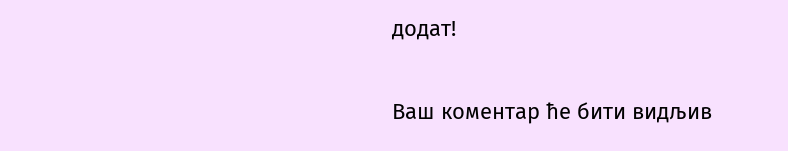додат!

Ваш комeнтар ћe бити видљив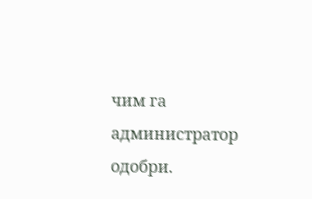чим га администратор одобри.